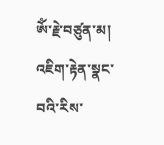ཨོཾ་རྗེ་བཙུན་མ།
འཇིག་རྟེན་སྣང་བའི་རིས་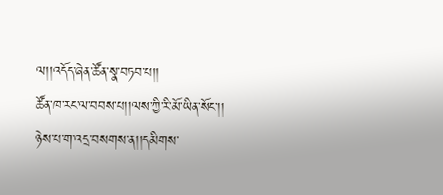ལ།།འདོད་ཞེན་ཚོན་སྣ་བཏབ་པ།།
ཚོན་ཁ་རང་ལ་བབས་པ།།ལས་ཀྱི་རི་མོ་ཡིན་སོང་།།
ཉེས་པ་ག་འདྲ་བསགས་ན།།དམིགས་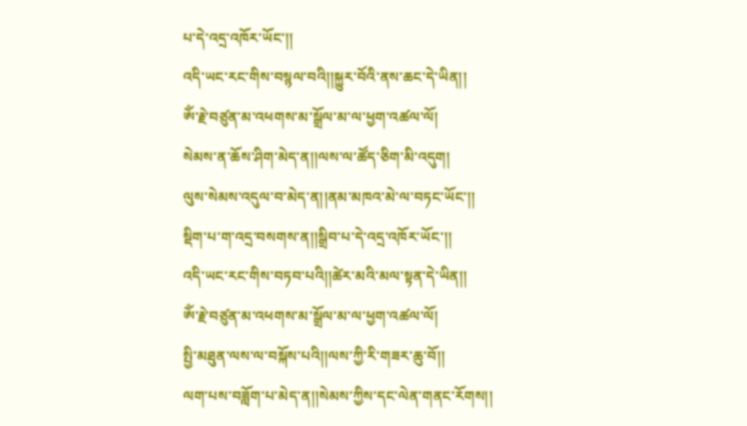པ་དེ་འདྲ་འཁོར་ཡོང་།།
འདི་ཡང་རང་གིས་བསྙལ་བའི།།སྐྱུར་བོའི་ནས་ཆང་དེ་ཡིན།།
ཨོཾ་རྗེ་བཙུན་མ་འཕགས་མ་སྒྲོལ་མ་ལ་ཕྱག་འཚལ་ལོ།
སེམས་ན་ཆོས་ཤིག་མེད་ན།།ལས་ལ་ཚོད་ཅིག་མི་འདུག།
ལུས་སེམས་འདུལ་བ་མེད་ན།།ནམ་མཁའ་མེ་ལ་བཏང་ཡོང་།།
སྡིག་པ་ག་འདྲ་བསགས་ན།།སྒྲིབ་པ་དེ་འདྲ་འཁོར་ཡོང་།།
འདི་ཡང་རང་གིས་བཏབ་པའི།།ཚེར་མའི་མལ་སྟན་དེ་ཡིན།།
ཨོཾ་རྗེ་བཙུན་མ་འཕགས་མ་སྒྲོལ་མ་ལ་ཕྱག་འཚལ་ལོ།
སྤྱི་མཐུན་ལས་ལ་བསྐོས་པའི།།ལས་ཀྱི་རི་གཟར་ཆུ་བོ།།
ལག་པས་བཟློག་པ་མེད་ན།།སེམས་ཀྱིས་དང་ལེན་གནང་རོགས།།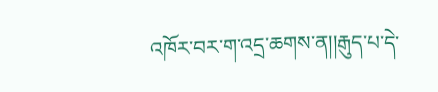འཁོར་བར་ག་འདྲ་ཆགས་ན།།རྒུད་པ་དེ་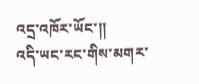འདྲ་འཁོར་ཡོང་།།
འདི་ཡང་རང་གིས་མགར་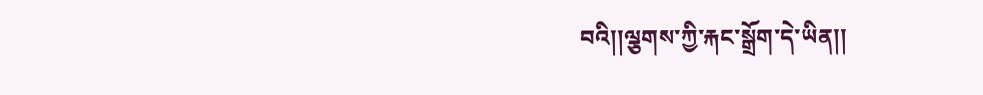བའི།།ལྕགས་ཀྱི་རྐང་སྒྲོག་དེ་ཡིན།།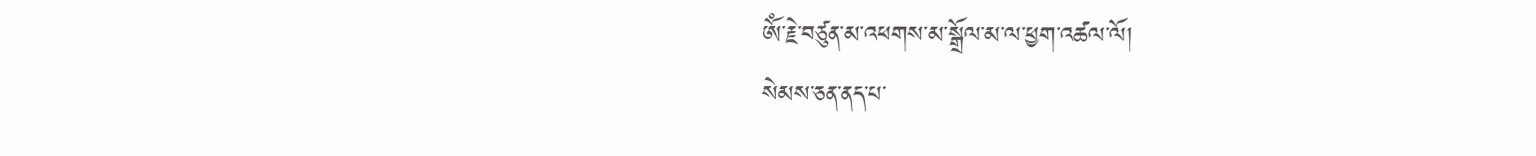ཨོཾ་རྗེ་བཙུན་མ་འཕགས་མ་སྒྲོལ་མ་ལ་ཕྱག་འཚལ་ལོ།
སེམས་ཅན་ནད་པ་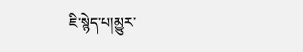ཇི་སྙེད་པ།མྱུར་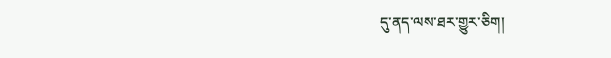དུ་ནད་ལས་ཐར་གྱུར་ཅིག།